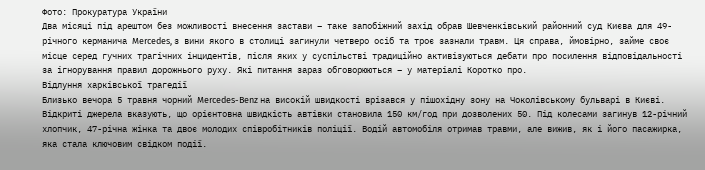Фото: Прокуратура України
Два місяці під арештом без можливості внесення застави – таке запобіжний захід обрав Шевченківський районний суд Києва для 49-річного керманича Mercedes, з вини якого в столиці загинули четверо осіб та троє зазнали травм. Ця справа, ймовірно, займе своє місце серед гучних трагічних інцидентів, після яких у суспільстві традиційно активізуються дебати про посилення відповідальності за ігнорування правил дорожнього руху. Які питання зараз обговорюються – у матеріалі Коротко про.
Відлуння харківської трагедії
Близько вечора 5 травня чорний Mercedes-Benz на високій швидкості врізався у пішохідну зону на Чоколівському бульварі в Києві. Відкриті джерела вказують, що орієнтовна швидкість автівки становила 150 км/год при дозволених 50. Під колесами загинув 12-річний хлопчик, 47-річна жінка та двоє молодих співробітників поліції. Водій автомобіля отримав травми, але вижив, як і його пасажирка, яка стала ключовим свідком події.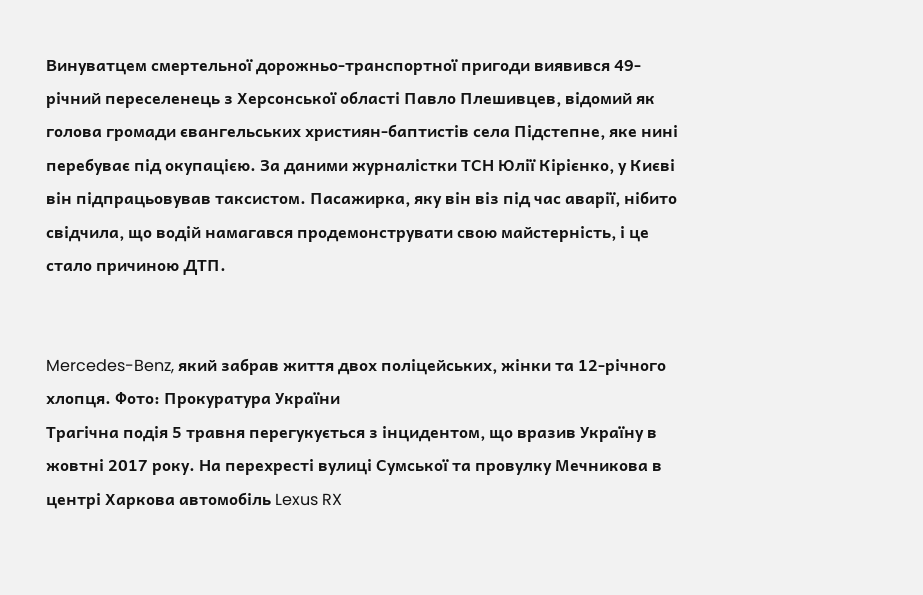Винуватцем смертельної дорожньо-транспортної пригоди виявився 49-річний переселенець з Херсонської області Павло Плешивцев, відомий як голова громади євангельських християн-баптистів села Підстепне, яке нині перебуває під окупацією. За даними журналістки ТСН Юлії Кірієнко, у Києві він підпрацьовував таксистом. Пасажирка, яку він віз під час аварії, нібито свідчила, що водій намагався продемонструвати свою майстерність, і це стало причиною ДТП.


Mercedes-Benz, який забрав життя двох поліцейських, жінки та 12-річного хлопця. Фото: Прокуратура України
Трагічна подія 5 травня перегукується з інцидентом, що вразив Україну в жовтні 2017 року. На перехресті вулиці Сумської та провулку Мечникова в центрі Харкова автомобіль Lexus RX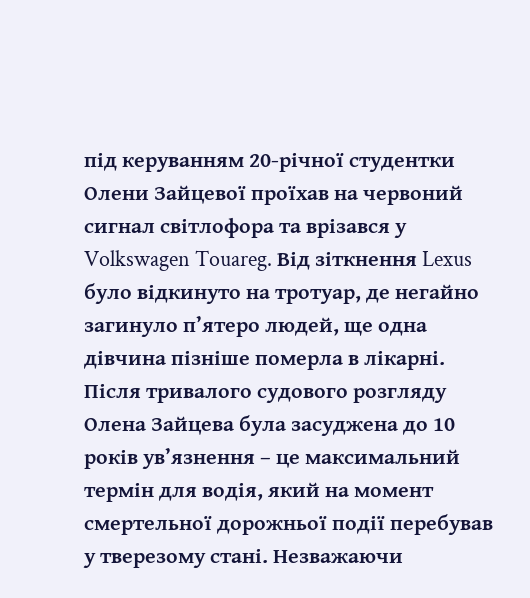під керуванням 20-річної студентки Олени Зайцевої проїхав на червоний сигнал світлофора та врізався у Volkswagen Touareg. Від зіткнення Lexus було відкинуто на тротуар, де негайно загинуло п’ятеро людей, ще одна дівчина пізніше померла в лікарні.
Після тривалого судового розгляду Олена Зайцева була засуджена до 10 років ув’язнення – це максимальний термін для водія, який на момент смертельної дорожньої події перебував у тверезому стані. Незважаючи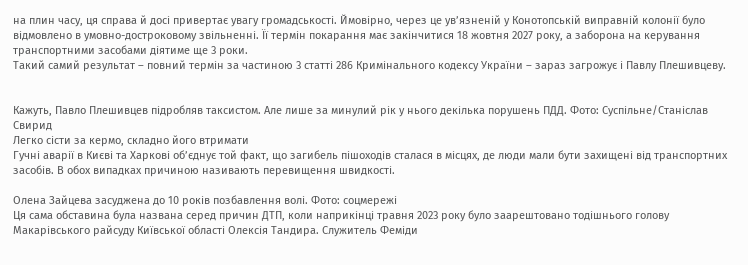на плин часу, ця справа й досі привертає увагу громадськості. Ймовірно, через це ув’язненій у Конотопській виправній колонії було відмовлено в умовно-достроковому звільненні. Її термін покарання має закінчитися 18 жовтня 2027 року, а заборона на керування транспортними засобами діятиме ще 3 роки.
Такий самий результат – повний термін за частиною 3 статті 286 Кримінального кодексу України – зараз загрожує і Павлу Плешивцеву.


Кажуть, Павло Плешивцев підробляв таксистом. Але лише за минулий рік у нього декілька порушень ПДД. Фото: Cуспільне/Станіслав Свирид
Легко сісти за кермо, складно його втримати
Гучні аварії в Києві та Харкові об’єднує той факт, що загибель пішоходів сталася в місцях, де люди мали бути захищені від транспортних засобів. В обох випадках причиною називають перевищення швидкості.

Олена Зайцева засуджена до 10 років позбавлення волі. Фото: соцмережі
Ця сама обставина була названа серед причин ДТП, коли наприкінці травня 2023 року було заарештовано тодішнього голову Макарівського райсуду Київської області Олексія Тандира. Служитель Феміди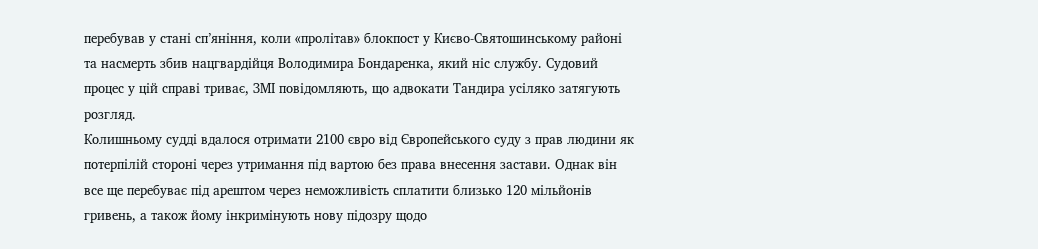перебував у стані сп’яніння, коли «пролітав» блокпост у Києво-Святошинському районі та насмерть збив нацгвардійця Володимира Бондаренка, який ніс службу. Судовий процес у цій справі триває, ЗМІ повідомляють, що адвокати Тандира усіляко затягують розгляд.
Колишньому судді вдалося отримати 2100 євро від Європейського суду з прав людини як потерпілій стороні через утримання під вартою без права внесення застави. Однак він все ще перебуває під арештом через неможливість сплатити близько 120 мільйонів гривень, а також йому інкримінують нову підозру щодо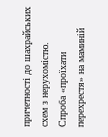причетності до шахрайських схем з нерухомістю.
Спроба «проїхати перехрестя» на маминій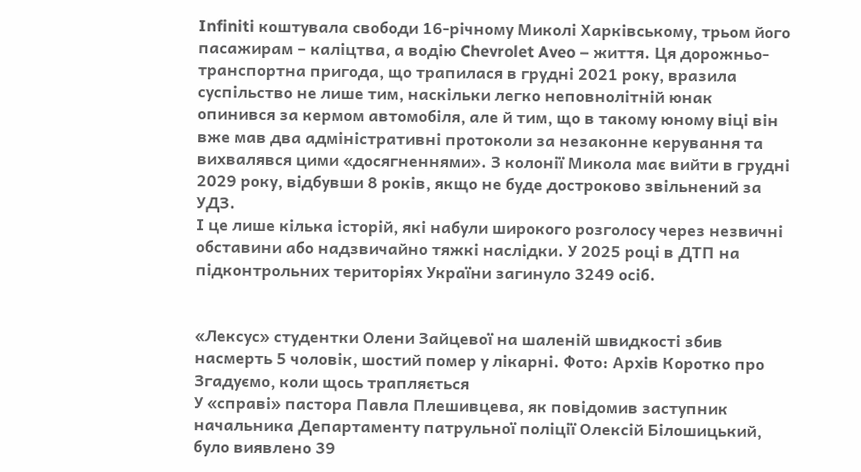Infiniti коштувала свободи 16-річному Миколі Харківському, трьом його пасажирам – каліцтва, а водію Chevrolet Aveo – життя. Ця дорожньо-транспортна пригода, що трапилася в грудні 2021 року, вразила суспільство не лише тим, наскільки легко неповнолітній юнак опинився за кермом автомобіля, але й тим, що в такому юному віці він вже мав два адміністративні протоколи за незаконне керування та вихвалявся цими «досягненнями». З колонії Микола має вийти в грудні 2029 року, відбувши 8 років, якщо не буде достроково звільнений за УДЗ.
І це лише кілька історій, які набули широкого розголосу через незвичні обставини або надзвичайно тяжкі наслідки. У 2025 році в ДТП на підконтрольних територіях України загинуло 3249 осіб.


«Лексус» студентки Олени Зайцевої на шаленій швидкості збив насмерть 5 чоловік, шостий помер у лікарні. Фото: Архів Коротко про
Згадуємо, коли щось трапляється
У «справі» пастора Павла Плешивцева, як повідомив заступник начальника Департаменту патрульної поліції Олексій Білошицький, було виявлено 39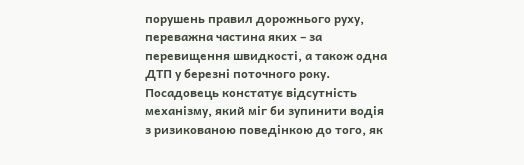порушень правил дорожнього руху, переважна частина яких – за перевищення швидкості, а також одна ДТП у березні поточного року. Посадовець констатує відсутність механізму, який міг би зупинити водія з ризикованою поведінкою до того, як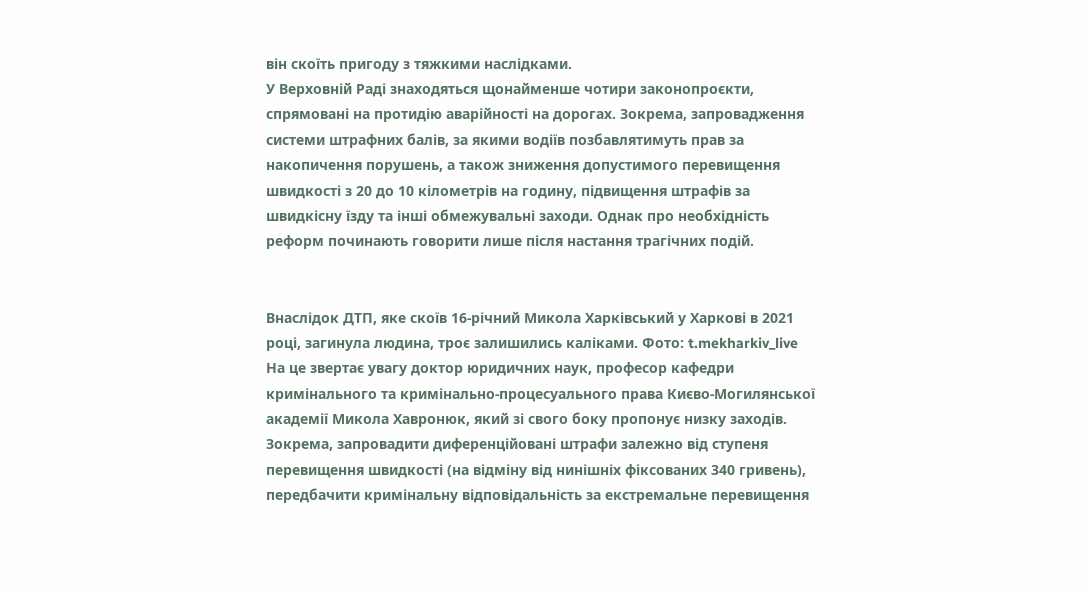він скоїть пригоду з тяжкими наслідками.
У Верховній Раді знаходяться щонайменше чотири законопроєкти, спрямовані на протидію аварійності на дорогах. Зокрема, запровадження системи штрафних балів, за якими водіїв позбавлятимуть прав за накопичення порушень, а також зниження допустимого перевищення швидкості з 20 до 10 кілометрів на годину, підвищення штрафів за швидкісну їзду та інші обмежувальні заходи. Однак про необхідність реформ починають говорити лише після настання трагічних подій.


Внаслідок ДТП, яке скоїв 16-річний Микола Харківський у Харкові в 2021 році, загинула людина, троє залишились каліками. Фото: t.mekharkiv_live
На це звертає увагу доктор юридичних наук, професор кафедри кримінального та кримінально-процесуального права Києво-Могилянської академії Микола Хавронюк, який зі свого боку пропонує низку заходів. Зокрема, запровадити диференційовані штрафи залежно від ступеня перевищення швидкості (на відміну від нинішніх фіксованих 340 гривень), передбачити кримінальну відповідальність за екстремальне перевищення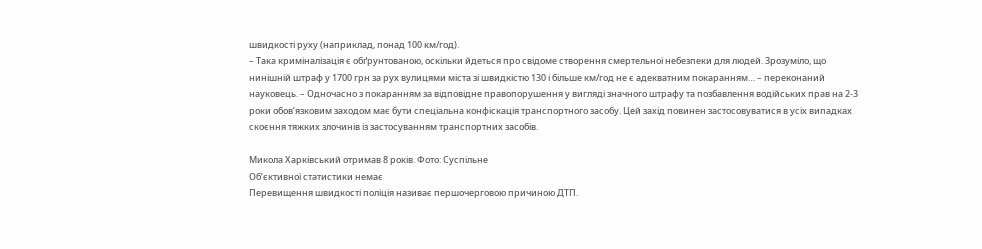швидкості руху (наприклад, понад 100 км/год).
– Така криміналізація є обґрунтованою, оскільки йдеться про свідоме створення смертельної небезпеки для людей. Зрозуміло, що нинішній штраф у 1700 грн за рух вулицями міста зі швидкістю 130 і більше км/год не є адекватним покаранням… – переконаний науковець. – Одночасно з покаранням за відповідне правопорушення у вигляді значного штрафу та позбавлення водійських прав на 2-3 роки обов’язковим заходом має бути спеціальна конфіскація транспортного засобу. Цей захід повинен застосовуватися в усіх випадках скоєння тяжких злочинів із застосуванням транспортних засобів.

Микола Харківський отримав 8 років. Фото: Суспільне
Об’єктивної статистики немає
Перевищення швидкості поліція називає першочерговою причиною ДТП.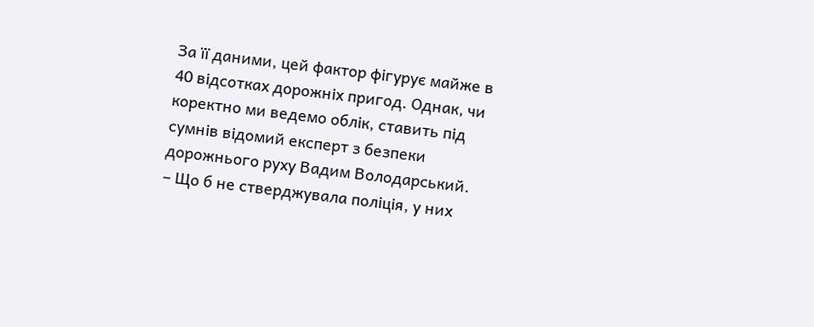За її даними, цей фактор фігурує майже в 40 відсотках дорожніх пригод. Однак, чи коректно ми ведемо облік, ставить під сумнів відомий експерт з безпеки дорожнього руху Вадим Володарський.
– Що б не стверджувала поліція, у них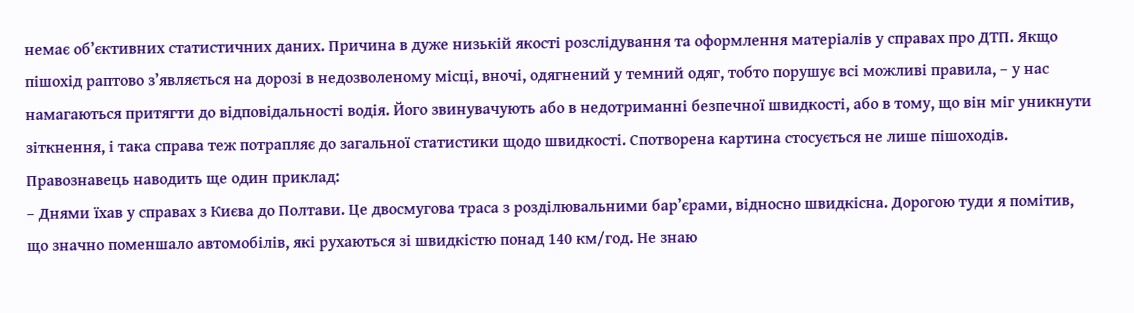немає об’єктивних статистичних даних. Причина в дуже низькій якості розслідування та оформлення матеріалів у справах про ДТП. Якщо пішохід раптово з’являється на дорозі в недозволеному місці, вночі, одягнений у темний одяг, тобто порушує всі можливі правила, – у нас намагаються притягти до відповідальності водія. Його звинувачують або в недотриманні безпечної швидкості, або в тому, що він міг уникнути зіткнення, і така справа теж потрапляє до загальної статистики щодо швидкості. Спотворена картина стосується не лише пішоходів.
Правознавець наводить ще один приклад:
– Днями їхав у справах з Києва до Полтави. Це двосмугова траса з розділювальними бар’єрами, відносно швидкісна. Дорогою туди я помітив, що значно поменшало автомобілів, які рухаються зі швидкістю понад 140 км/год. Не знаю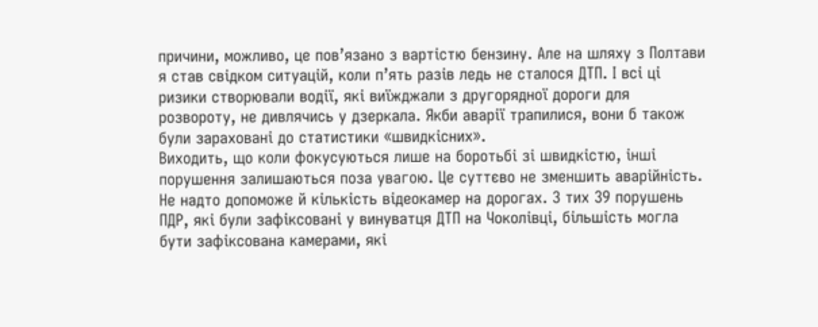причини, можливо, це пов’язано з вартістю бензину. Але на шляху з Полтави я став свідком ситуацій, коли п’ять разів ледь не сталося ДТП. І всі ці ризики створювали водії, які виїжджали з другорядної дороги для розвороту, не дивлячись у дзеркала. Якби аварії трапилися, вони б також були зараховані до статистики «швидкісних».
Виходить, що коли фокусуються лише на боротьбі зі швидкістю, інші порушення залишаються поза увагою. Це суттєво не зменшить аварійність. Не надто допоможе й кількість відеокамер на дорогах. З тих 39 порушень ПДР, які були зафіксовані у винуватця ДТП на Чоколівці, більшість могла бути зафіксована камерами, які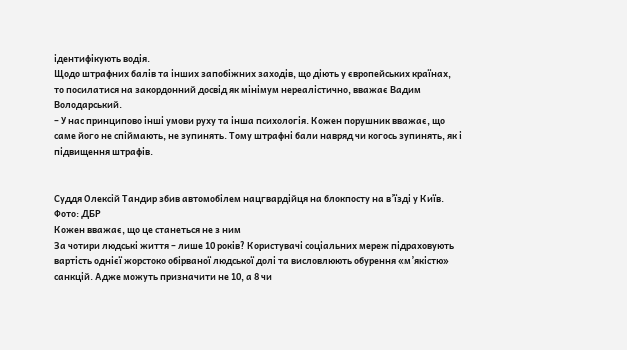ідентифікують водія.
Щодо штрафних балів та інших запобіжних заходів, що діють у європейських країнах, то посилатися на закордонний досвід як мінімум нереалістично, вважає Вадим Володарський.
– У нас принципово інші умови руху та інша психологія. Кожен порушник вважає, що саме його не спіймають, не зупинять. Тому штрафні бали навряд чи когось зупинять, як і підвищення штрафів.


Суддя Олексій Тандир збив автомобілем нацгвардійця на блокпосту на в’їзді у Київ. Фото: ДБР
Кожен вважає, що це станеться не з ним
За чотири людські життя – лише 10 років? Користувачі соціальних мереж підраховують вартість однієї жорстоко обірваної людської долі та висловлюють обурення «м’якістю» санкцій. Адже можуть призначити не 10, а 8 чи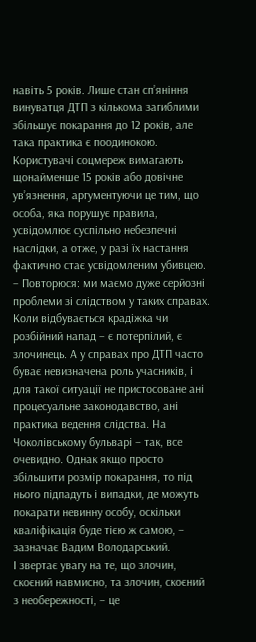навіть 5 років. Лише стан сп’яніння винуватця ДТП з кількома загиблими збільшує покарання до 12 років, але така практика є поодинокою. Користувачі соцмереж вимагають щонайменше 15 років або довічне ув’язнення, аргументуючи це тим, що особа, яка порушує правила, усвідомлює суспільно небезпечні наслідки, а отже, у разі їх настання фактично стає усвідомленим убивцею.
– Повторюся: ми маємо дуже серйозні проблеми зі слідством у таких справах. Коли відбувається крадіжка чи розбійний напад – є потерпілий, є злочинець. А у справах про ДТП часто буває невизначена роль учасників, і для такої ситуації не пристосоване ані процесуальне законодавство, ані практика ведення слідства. На Чоколівському бульварі – так, все очевидно. Однак якщо просто збільшити розмір покарання, то під нього підпадуть і випадки, де можуть покарати невинну особу, оскільки кваліфікація буде тією ж самою, – зазначає Вадим Володарський.
І звертає увагу на те, що злочин, скоєний навмисно, та злочин, скоєний з необережності, – це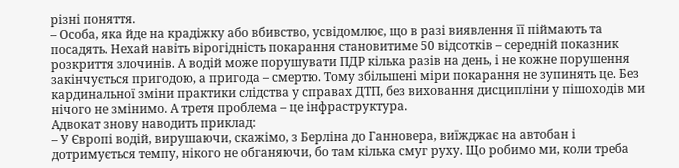різні поняття.
– Особа, яка йде на крадіжку або вбивство, усвідомлює, що в разі виявлення її піймають та посадять. Нехай навіть вірогідність покарання становитиме 50 відсотків – середній показник розкриття злочинів. А водій може порушувати ПДР кілька разів на день, і не кожне порушення закінчується пригодою, а пригода – смертю. Тому збільшені міри покарання не зупинять це. Без кардинальної зміни практики слідства у справах ДТП, без виховання дисципліни у пішоходів ми нічого не змінимо. А третя проблема – це інфраструктура.
Адвокат знову наводить приклад:
– У Європі водій, вирушаючи, скажімо, з Берліна до Ганновера, виїжджає на автобан і дотримується темпу, нікого не обганяючи, бо там кілька смуг руху. Що робимо ми, коли треба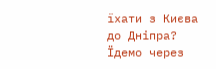їхати з Києва до Дніпра? Їдемо через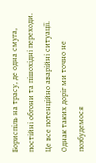Бориспіль на трасу, де одна смуга, постійні обгони та пішохідні переходи. Це все потенційно аварійні ситуації.
Однак таких доріг ми точно не позбудемося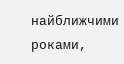найближчими роками,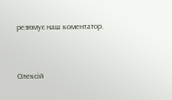резюмує наш коментатор.


Олексій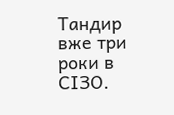Тандир вже три роки в СІЗО.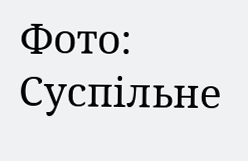Фото: Суспільне